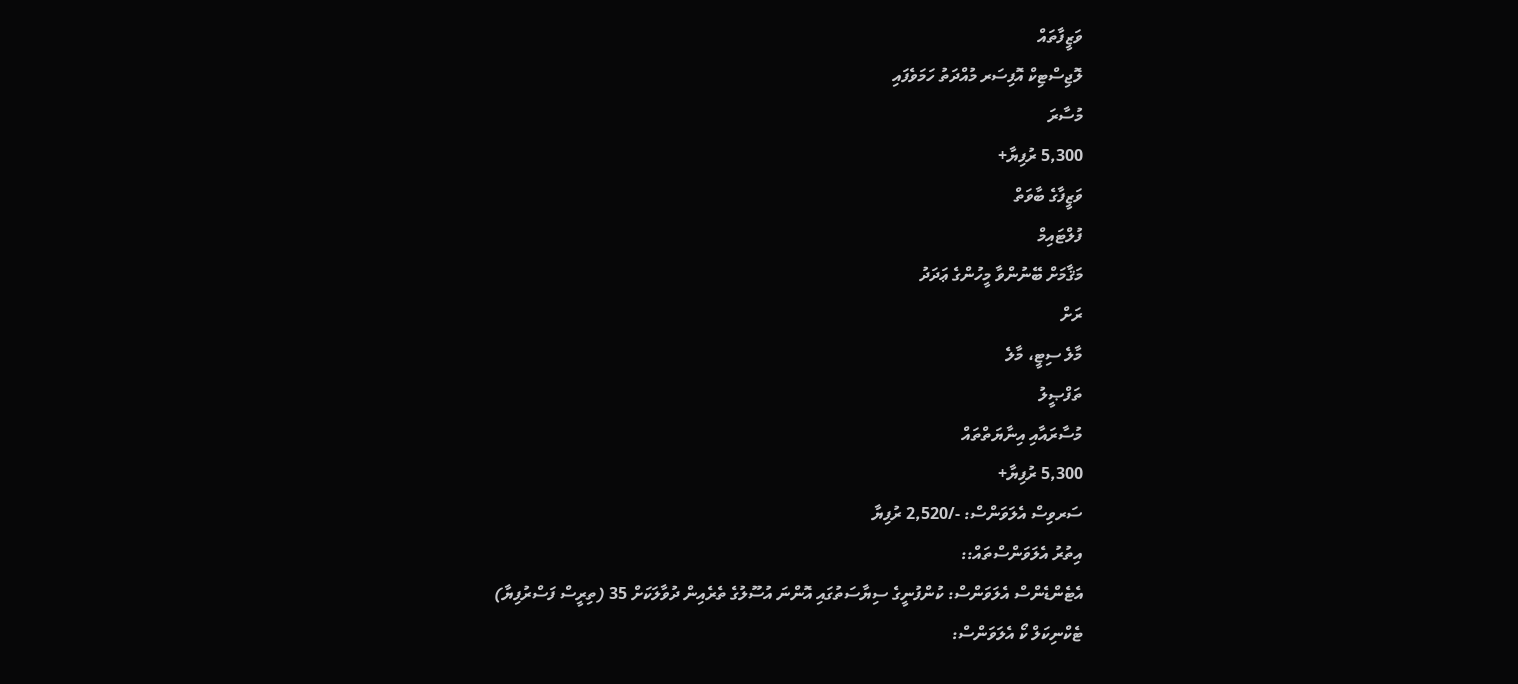ވަޒީފާތައް
ލޮޖިސްޓިކް އޮފިސަރ މުއްދަތު ހަމަވެފައި
މުސާރަ
5,300 ރުފިޔާ+
ވަޒީފާގެ ބާވަތް
ފުލްޓައިމް
މަޤާމަށް ބޭނުންވާ މީހުންގެ ޢަދަދު
ރަށް
މާލެ ސިޓީ، މާލެ
ތަފްޞީލު
މުސާރައާއި އިނާޔަތްތައް
5,300 ރުފިޔާ+
ސަރވިސް އެލަވަންސް: -/2,520 ރުފިޔާ
އިތުރު އެލަވަންސްތައް::
އެޓެންޑެންސް އެލަވަންސް: ކުންފުނީގެ ސިޔާސަތުގައި އޮންނަ އުސޫލުގެ ތެރެއިން ދުވާލަކަށް 35 (ތިރީސް ފަސްރުފިޔާ)
ޓެކްނިކަލް ކޯ އެލަވަންސް: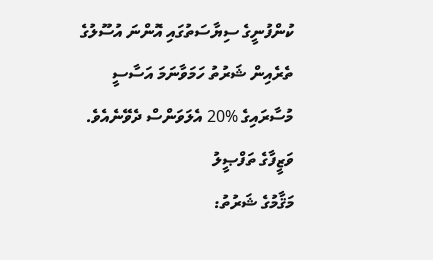ކުންފުނީގެ ސިޔާސަތުގައި އޮންނަ އުސޫލުގެ ތެރެއިން ޝަރުތު ހަމަވާނަމަ އަސާސީ މުސާރައިގެ %20 އެލަވަންސް ދެވޭނެއެވެ.
ވަޒީފާގެ ތަފްޞީލު
މަޤާމުގެ ޝަރުތު: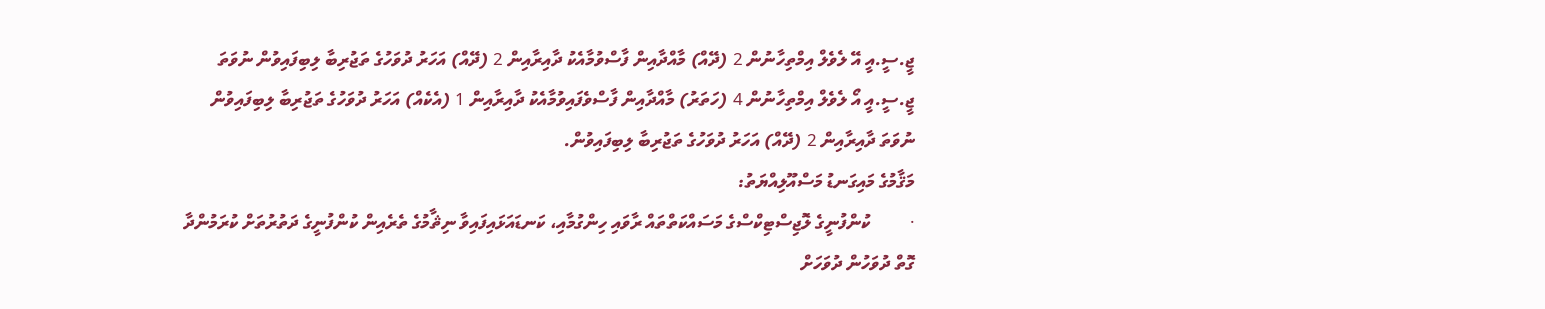ޖީ.ސީ.އީ އޭ ލެވެލް އިމްތިހާނުން 2 (ދޭއް) މާއްދާއިން ފާސްވުމާއެކު ދާއިރާއިން 2 (ދޭއް) އަހަރު ދުވަހުގެ ތަޖުރިބާ ލިބިފައިވުން ނުވަތަ ޖީ.ސީ.އީ އޯ ލެވެލް އިމްތިހާނުން 4 (ހަތަރު) މާއްދާއިން ފާސްވެފައިވުމާއެކު ދާއިރާއިން 1 (އެކެއް) އަހަރު ދުވަހުގެ ތަޖުރިބާ ލިބިފައިވުން ނުވަތަ ދާއިރާއިން 2 (ދޭއް) އަހަރު ދުވަހުގެ ތަޖުރިބާ ލިބިފައިވުން.
މަޤާމުގެ މައިގަނޑު މަސްއޫލިއްޔަތު:
·         ކުންފުނީގެ ލޮޖިސްޓިކްސްގެ މަސައްކަތްތައް ރާވައި ހިންގުމާއި، ކަނޑައަޅައިފައިވާ ނިޘާމުގެ ތެރެއިން ކުންފުނީގެ ދަތުރުތަށް ކުރަމުންދާ ގޮތް ދުވަހުން ދުވަހަށް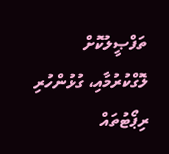ތަފްޞީލުކޮށް  ލޮގްކުރުމާއި، ގުޅުންހުރި ރިޕޯޓުތައް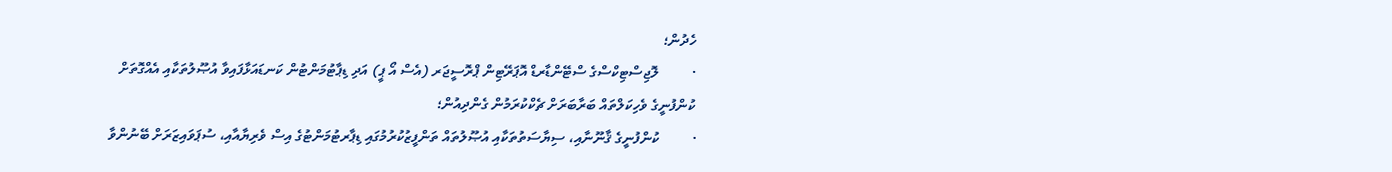ހެދުން؛
·         ލޮޖިސްޓިކްސްގެ ސްޓޭންޑާރޑް އޮޕަރޭޓިން ޕްރޮސީޖަރ (އެސް އޯ ޕީ) އަދި ޑިޕާޓުމަންޓުން ކަނޑައަޅާފައިވާ އުޞޫލުތަކާއި އެއްގޮތަށް ކުންފުނީގެ ވެހިކަލްތައް ބަރާބަރަށް ޗެކްކުރަމުން ގެންދިއުން؛
·         ކުންފުނީގެ ޤާނޫނާއި، ސިޔާސަތުތަކާއި އުޞޫލުތައް ތަންފީޒުކުރުމުގައި ޑިޕާރޓުމަންޓުގެ އިސް ވެރިޔާއާއި، ސުޕަވައިޒަރަށް ބޭނުންވާ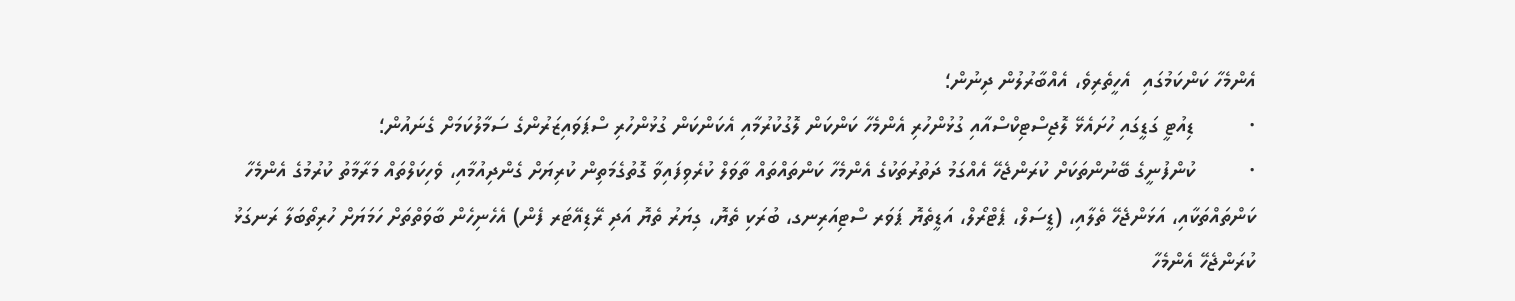އެންމެހާ ކަންކަމުގައި  އެހީތެރިވެ، އެއްބާރުލުން ދިނުން؛
·         ޑިއުޓީ ގަޑީގައި ހުށައެޅޭ ލޮޖިސްޓިކްސްއާއި ގުޅުންހުރި އެންމެހާ ކަންކަން ލޮގުކުރުމާއި އެކަންކަން ގުޅުންހުރި ސްޕަވައިޒަރުންގެ ސަމާލުކަމަށް ގެނައުން؛
·         ކުންފުނީގެ ބޭނުންތަކަށް ކުރަންޖެހޭ އެއްގަމު ދަތުރުތަކުގެ އެންމެހާ ކަންތައްތައް ތާވަލް ކުރެވިފައިވާ ގޮތުގެމަތިން ކުރިޔަށް ގެންދިއުމާއި، ވެހިކަލްތައް މަރާމާތު ކުރުމުގެ އެންމެހާ ކަންތައްތަކާއި، އަޅަންޖެހޭ ތެލާއި، (ޑީސަލް، ޕެޓްރޯލް، އަޑީތެޔޮ ޕަވަރ ސްޓިއަރިނގ، ބުރަކި ތެޔޮ، ގިޔަރު ތެޔޮ އަދި ރޭޑިއޭޓަރ ފެން) އެހެނިހެން ބާވަތްތަށް ހަމަޔަށް ހުރިތޯބަލާ ރަނގަޅު ކުރަންޖެހޭ އެންމެހާ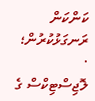ކަންކަން ރަނގަޅުކުރުން؛
·         ލޮޖިސްޓިކްސް ގެ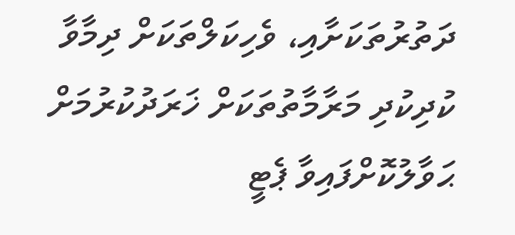ދަތުރުތަކަށާއި، ވެހިކަލްތަކަށް ދިމާވާ ކުދިކުދި މަރާމާތުތަކަށް ޚަރަދުކުރުމަށް ޙަވާލުކޮށްފައިވާ ޕެޓީ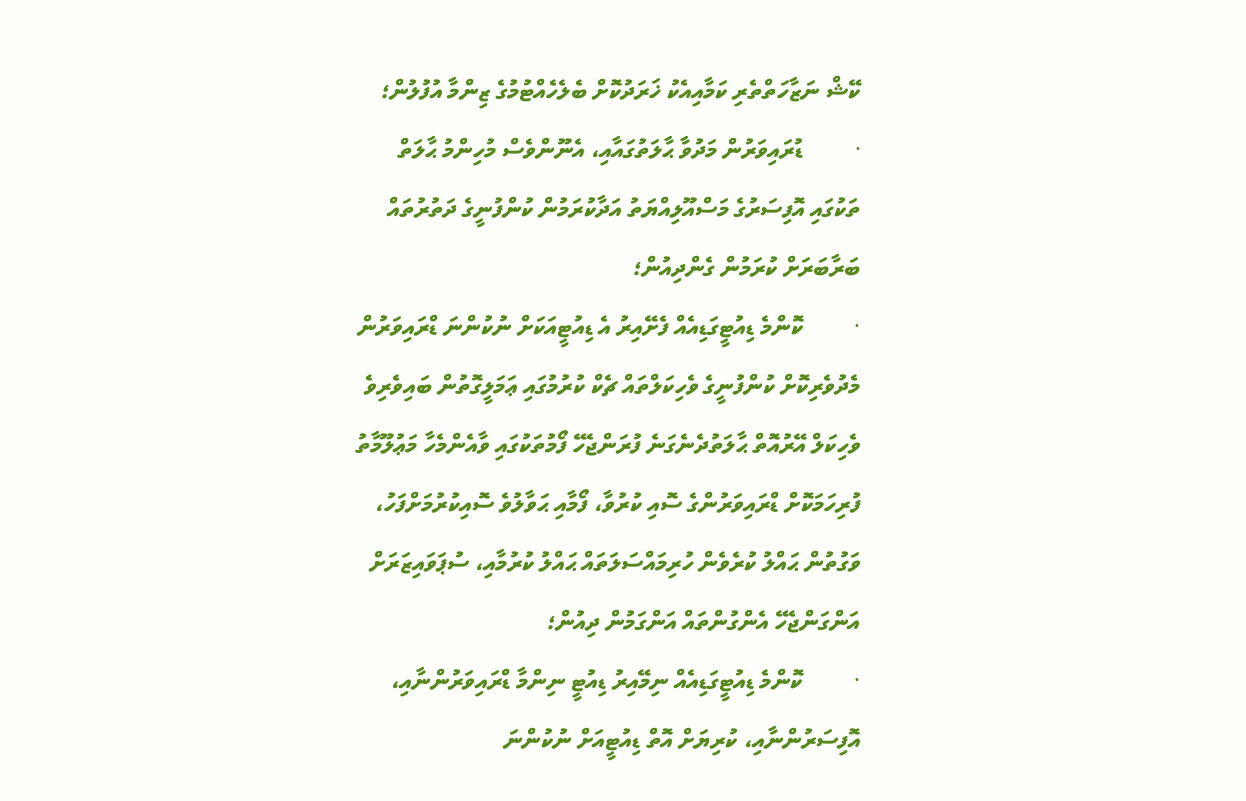ކޭޝް ނަޒާހަތްތެރި ކަމާއިއެކު ޚަރަދުކޮށް ބެލެހެއްޓުމުގެ ޒިންމާ އުފުލުން؛
·         ޑުރައިވަރުން މަދުވާ ޙާލަތުގައާއި، އެނޫންވެސް މުހިންމު ޙާލަތް ތަކުގައި އޮފިސަރުގެ މަސްއޫލިއްޔަތު އަދާކުރަމުން ކުންފުނީގެ ދަތުރުތައް ބަރާބަރަށް ކުރަމުން ގެންދިއުން؛
·         ކޮންމެ ޑިއުޓީގަޑިއެއް ފެށޭއިރު އެ ޑިއުޓީއަކަށް ނުކުންނަ ޑްރައިވަރުން މެދުވެރިކޮށް ކުންފުނީގެ ވެހިކަލްތައް ޗެކް ކުރުމުގައި ޢަމަލީގޮތުން ބައިވެރިވެ ވެހިކަލް އޭރުއޮތް ޙާލަތުދެނެގަނެ ފުރަންޖެހޭ ފޯމުތަކުގައި ވާއެންމެހާ މަޢުލޫމާތު ފުރިހަމަކޮށް ޑްރައިވަރުންގެ ސޮއި ކުރުވާ، ފޯމާއި ޙަވާލުވެ ސޮއިކުރުމަށްފަހު، ވަގުތުން ޙައްލު ކުރެވެން ހުރިމައްސަލަތައް ޙައްލު ކުރުމާއި، ސުޕަވައިޒަރަށް އަންގަންޖެހޭ އެންގުންތައް އަންގަމުން ދިއުން؛
·         ކޮންމެ ޑިއުޓީގަޑިއެއް ނިމޭއިރު ޑިއުޓީ ނިންމާ ޑްރައިވަރުންނާއި، އޮފިސަރުންނާއި، ކުރިޔަށް އޮތް ޑިއުޓީއަށް ނުކުންނަ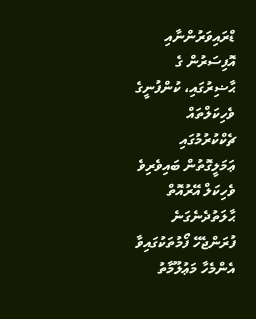ޑްރައިވަރުންނާއި އޮފިސަރުން ގެ ޙާޟިރުގައި، ކުންފުނީގެ ވެހިކަލްތައް ޗެކްކުރުމުގައި ޢަމަލީގޮތުން ބައިވެރިވެ ވެހިކަލް އޭރުއޮތް ޙާލަތުދެނެގަނެ ފުރަންޖެހޭ ފޯމުތަކުގައިވާ އެންމެހާ މަޢުލޫމާތު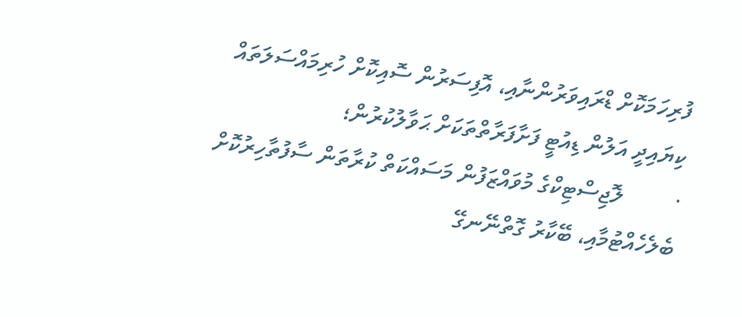ފުރިހަމަކޮށް ޑްރައިވަރުންނާއި، އޮފިސަރުން ސޮއިކޮށް ހުރިމައްސަލަތައް ކިޔައިދީ އަލުން ޑިއުޓީ ފަށާފަރާތްތަކަށް ޙަވާލުކުރުން؛
·         ލޮޖިސްޓިކްގެ މުވައްޒަފުން މަސައްކަތް ކުރާތަން ސާފުތާހިރުކޮށް ބެލެހެއްޓުމާއި، ބޭކާރު ގޮތްނޭނގޭ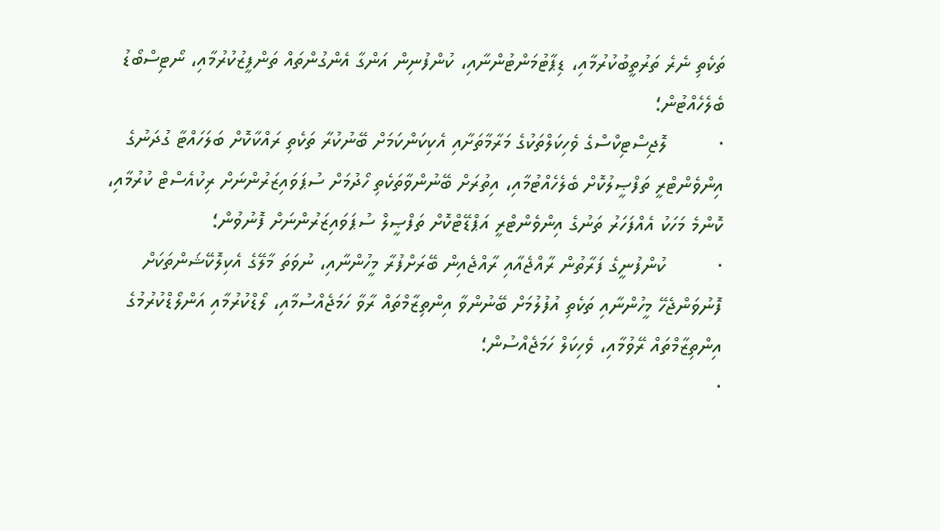ތަކެތި ނެރެ ތަރުތީބުކުރުމާއި، ޑިޕާޓުމަންޓުންނާއި، ކުންފުނިން އަންގާ އެންގުންތައް ތަންފީޒުކުރުމާއި، ނޯޓިސްބޯޑު ބެލެހެއްޓުން؛
·         ލޮޖިސްޓިކްސްގެ ވެހިކަލްތަކުގެ މަރާމާތަށާއި އެކިކަންކަމަށް ބޭނުކުރާ ތަކެތި ރައްކާކޮށް ބަލަހައްޓާ ގުދަނުގެ އިންވެންޓްރީ ތަފްޞީލުކޮށް ބެލެހެއްޓުމާއި، އިތުރަށް ބޭނުންވާތަކެތި ހޯދުމަށް ސުޕަވައިޒަރުންނަށް ރިކުއެސްޓް ކުރުމާއި، ކޮންމެ މަހަކު އެއްފަހަރު ތަނުގެ އިންވެންޓްރީ އަޕްޑޭޓްކޮށް ތަފްޞީލް ސުޕަވައިޒަރުންނަށް ފޮނުވުން؛
·         ކުންފުނީގެ ފަރާތުން ރާއްޖެއާއި ރާއްޖެއިން ބޭރަށްފުރާ މީހުންނާއި، ނުވަތަ މާލޭގެ އެކިލޮކޭޝަންތަކަށް ފޮނުވަންޖެހޭ މީހުންނާއި ތަކެތި އުފުލުމަށް ބޭނުންވާ އިންތިޒާމްތައް ރާވާ ހަމަޖެއްސުމާއި، ލޯޑްކުރުމާއި އަންލޯޑްކުރުމުގެ އިންތިޒާމްތައް ރޭވުމާއި، ވެހިކަލް ހަމަޖެއްސުން؛
·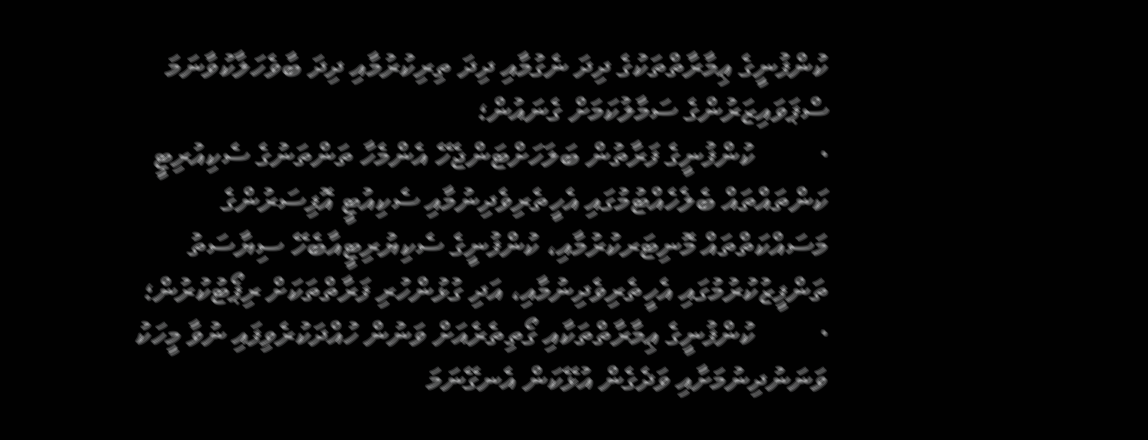ކުންފުނީގެ ޢިމާރާތްތަކުގެ ދިދަ ނެގުމާއި ދިދަ ތިރިކުރުމާއި ދިދަ ބާވެހަލާކުވާނަމަ ސްޕަވައިޒަރުންގެ ސަމާލުކަމަށް ގެނައުން؛
·         ކުންފުނީގެ ފަރާތުން ބަލަހަށްޓަންޖެހޭ އެންމެހާ ތަންތަނުގެ ސެކިއުރިޓީ ކަންތައްތައް ބެލެހެއްޓުމުގައި އެހީތެރިވެދިނުމާއި ސެކިއުޓީ އޮފިސަރުންގެ މަސައްކަތްތައް މޮނިޓަރކުރުމާއި، ކުންފުނީގެ ސެކިޔުރިޓީއާބެހޭ ސިޔާސަތު ތަންފީޒުކުރުމުގައި އެހީތެރިވެދިނުމާއި، އަދި ގުޅުންހުރި ފަރާތްތަކަށް ރިޕޯޓުކުރުން؛
·         ކުންފުނީގެ ޢިމާރާތްތަކާއި ގޯތިތެރެއަށް ވަނުން ހުއްދަކުރެވިފައި ނުވާ މީހަކު ވަނަނުދިނުމަށާއި ވަދެގެން އުޅޭކަން އެނގޭނަމަ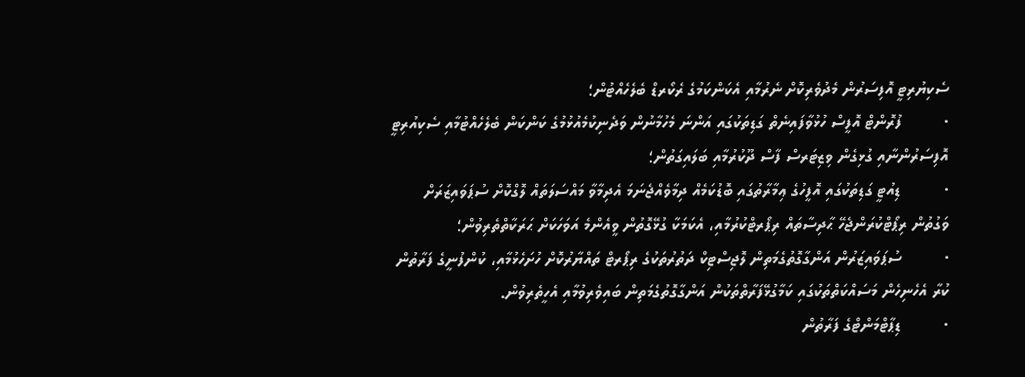ސެކިޔުރިޓީ އޮފިސަރުން މެދުވެރިކޮށް ނެރުމާއި އެކަންކަމުގެ ރެކޯރޑް ބެލެހެއްޓުން؛
·         ފުރޮންޓް އޮފީސް ހުޅުވާފައިނެތް ގަޑިތަކުގައި އަންނަ މެހުމާނުން ވަދެނިކުމެއުޅުމުގެ ކަންކަން ބެލެހެއްޓުމާއި ސެކިއުރިޓީ އޮފިސަރުންނާއި ގުޅިގެން ވިޒިޓަރސް ފާސް ދޫކުރުމާއި ބަލައިގަތުން؛
·         ޑިއުޓީ ގަޑިތަކުގައި އޮފީހުގެ ޢިމާރާތުގައި ބޮޑުކަމެއް ދިމާވެއްޖެނަމަ އެދިމާވާ މައްސަލަތައް ލޮގްކޮށް ސުޕަވައިޒަރަށް ވަގުތުން ރިޕޯޓްކުރަންޖެހޭ ޙާދިސާތައް ރިޕޯރޓްކުރުމާއި، އެކަމަކާ ގުޅޭގޮތުން ވީއެންމެ އަވަހަކަށް ޙަރަކާތްތެރިވުން؛
·         ސުޕަވައިޒަރުން އަންގާގޮތުގެމަތިން ލޮޖިސްޓިކް ދަތުރުތަކުގެ ރިޕޯރޓް ތައްޔާރުކޮށް ހުށަހެޅުމާއި، ކުންފުނީގެ ފަރާތުން ކުރާ އެހެނިހެން މަސައްކަތްތަކުގައި ކަމާގުޅޭފަރާތްތަކުން އަންގާގޮތުގެމަތިން ބައިވެރިވުމާއި އެހީތެރިވުން.
·         ޑިޕާޓްމަންޓްގެ ފަރާތުން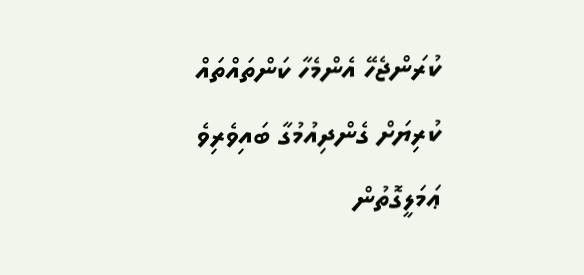ކުރަންޖެހޭ އެންމެހާ ކަންތައްތައް ކުރިޔަށް ގެންދިއުމުގާ ބައިވެރިވެ ޢަމަލީގޮތުން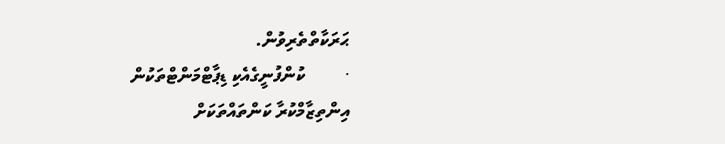ޙަރަކާތްތެރިވުން.
·         ކުންފުނީގެއެކި ޑިޕާޓްމަންޓްތަކުން އިންތިޒާމްކުރާ ކަންތައްތަކަށް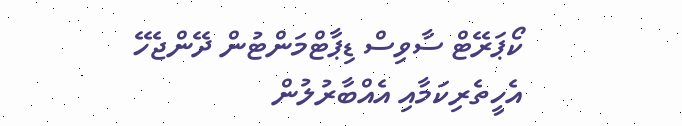ކޯޕަރޭޓް ސާވިސް ޑިޕާޓްމަންޓުން ދޭންޖެހޭ އެހީތެރިކަމާއި އެއްބާރުލުން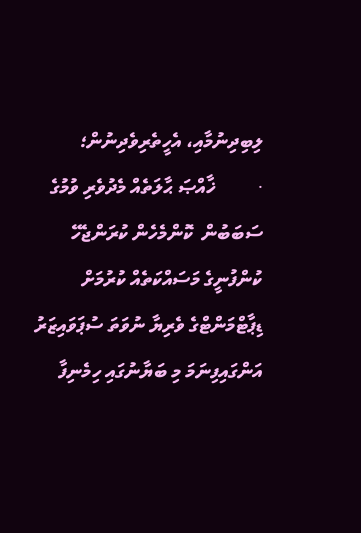ލިބިދިނުމާއި، އެހީތެރިވެދިނުން؛
·         ޚާއްޞަ ޙާލަތެއް މެދުވެރި ވުމުގެ ސަބަބުން  ކޮންމެހެން ކުރަންޖެހޭ ކުންފުނީގެ މަސައްކަތެއް ކުރުމަށް ޑިޕާޓްމަންޓްގެ ވެރިޔާ ނުވަތަ ސުޕަވައިޒަރު އަންގައިފިނަމަ މި ބަޔާނުގައި ހިމެނިފާ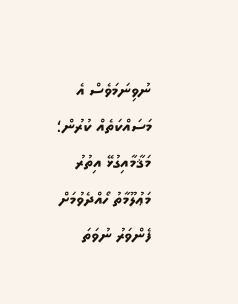ނުވިނަމަވެސް އެ މަސައްކަތެއް ކުރުން؛
މަޤާމާއިގުޅޭ އިތުރު މަޢުލޫމާތު ހޯއްދެވުމަށް
ފެންވަރު ނުވަތަ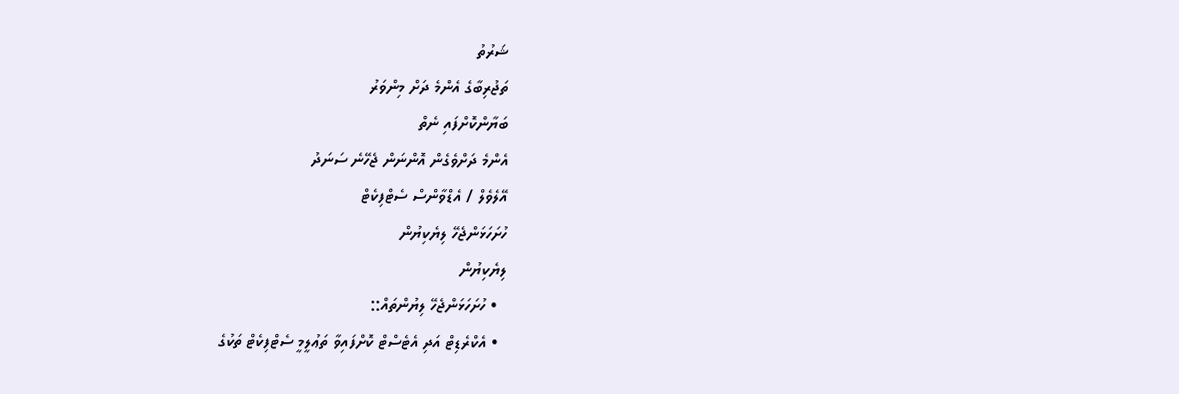ޝަރުތު
ތަޖުރިބާގެ އެންމެ ދަށް މިންވަރު
ބަޔާންކޮށްފައި ނެތް
އެންމެ ދަށްވެގެން އޮންނަން ޖެހޭނެ ސަނަދު
އޭލެވެލް / އެޑްވާންސް ސެޓްފިކެޓް
ހުށަހަޅަންޖެހޭ ލިޔެކިޔުން
ލިޔެކިޔުން
  • ހުށަހަޅަންޖެހޭ ލިޔުންތައް::
  • އެކްރެޑިޓް އަދި އެޓެސްޓް ކޮށްފައިވާ ތަޢުލީމީ ސެޓްފިކެޓް ތަކުގެ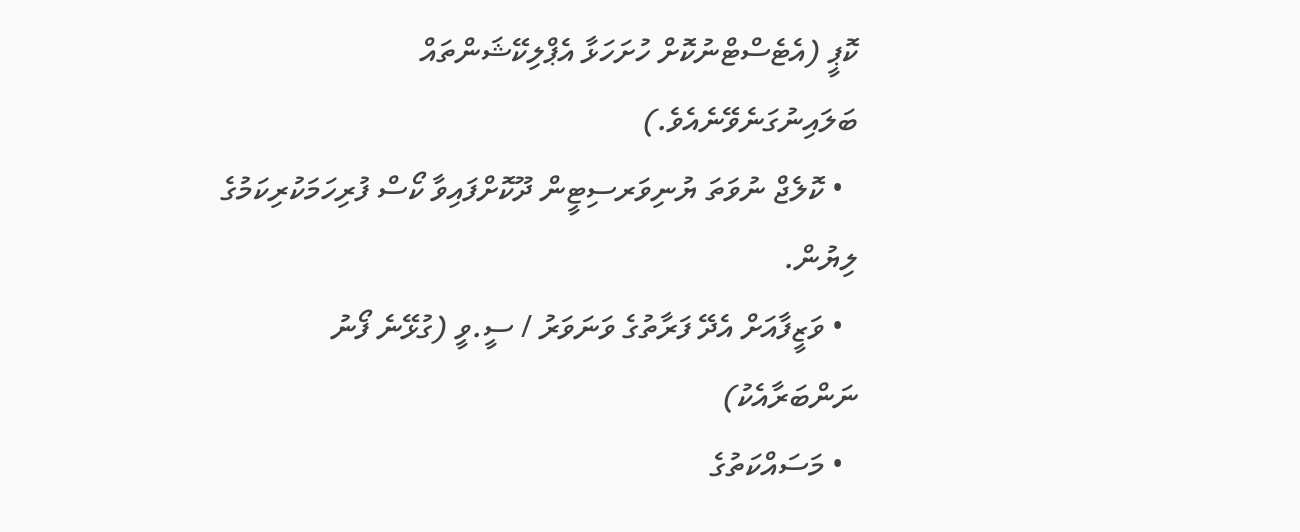ކޮޕީ (އެޓެސްޓްނުކޮށް ހުށަހަޅާ އެޕްލިކޭޝަންތައް ބަލައިނުގަނެވޭނެއެވެ.)
  • ކޮލެޖް ނުވަތަ ޔުނިވަރސިޓީން ދޫކޮށްފައިވާ ކޯސް ފުރިހަމަކުރިކަމުގެ ލިޔުން.
  • ވަޒީފާއަށް އެދޭ ފަރާތުގެ ވަނަވަރު / ސީ.ވީ (ގުޅޭނެ ފޯނު ނަންބަރާއެކު)
  • މަސައްކަތުގެ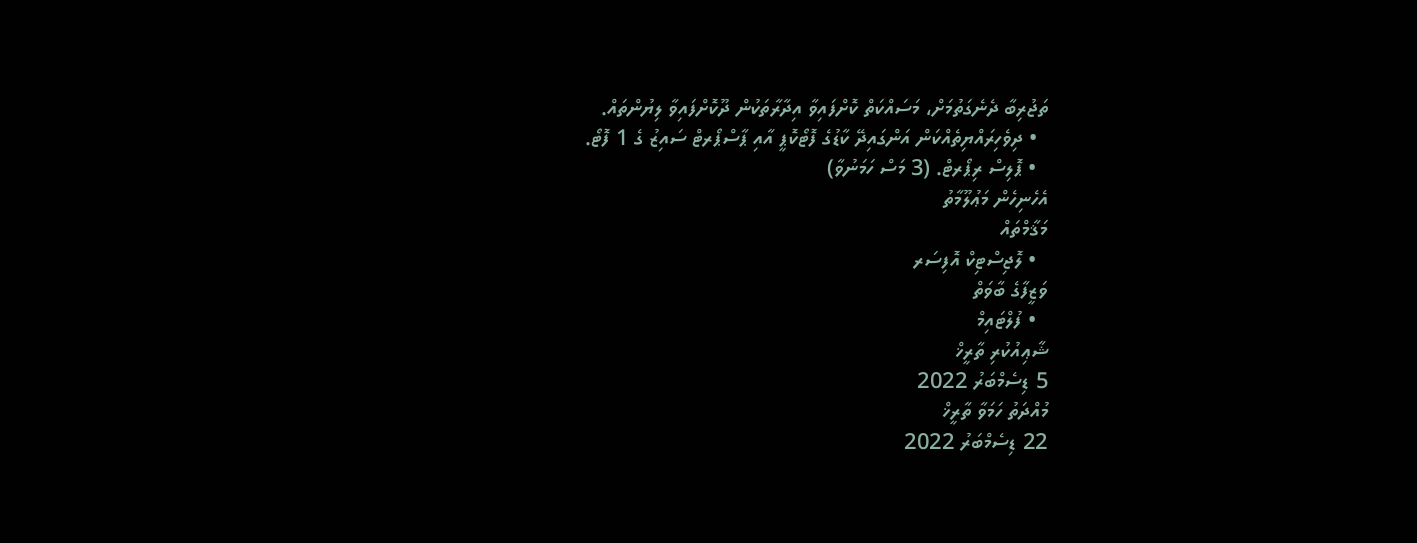ތަޖުރިބާ ދެނެގަތުމަށް، މަސައްކަތް ކޮށްފައިވާ އިދާރާތަކުން ދޫކޮށްފައިވާ ލިޔުންތައް.
  • ދިވެހިރައްޔިތެއްކަން އަންގައިދޭ ކާޑުގެ ފޮޓޯކޮޕީ އާއި ޕާސްޕޯރޓް ސައިޒު ގެ 1 ފޮޓޯ.
  • ޕޮލިސް ރިޕޯރޓް. (3 މަސް ހަމަނުވާ)
އެހެނިހެން މަޢުލޫމާތު
މަޤާމްތައް
  • ލޮޖިސްޓިކް އޮފިސަރ
ވަޒީފާގެ ބާވަތް
  • ފުލްޓައިމް
ޝާޢިއުކުރި ތާރީޚް
5 ޑިސެމްބަރު 2022
މުއްދަތު ހަމަވާ ތާރީޚް
22 ޑިސެމްބަރު 2022